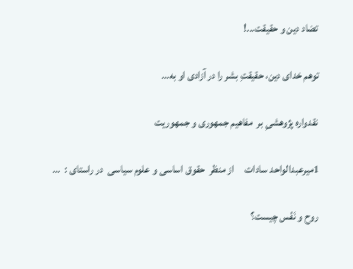تضاد دین و حقیقت...!

توهم خدای دین، حقیقتِ بشر را در آزادی او به…

نقدواره پژوهشیِ بر  مفاهیم جمهوری و جمهوریت

1میرعبدالواحد سادات     از منظر  حقوق اساسی و علوم سیاسی  در راستای :  …

روح و نَفْس چیست؟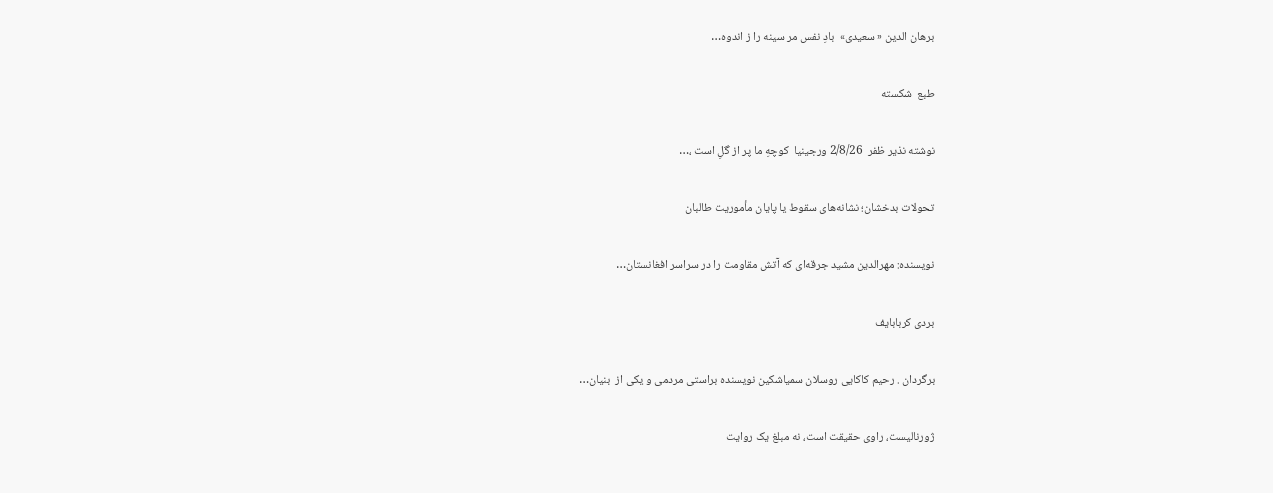برهان الدین « سعیدی»  بادِ نفس مر سینه را ز اندوه…

طبع  شکسته

نوشته نذیر ظفر  2/8/26 ورجینیا  كوچهِ ما پر از گلِ است ،…

تحولات بدخشان؛ نشانه‌های سقوط یا پایان مأموریت طالبان

نویسنده: مهرالدین مشید جرقه‌ای که آتش مقاومت را در سراسر افغانستان…

بردی کربابایف

برگردان . رحیم کاکایی روسلان سمیاشکین نویسنده براستی مردمی و یکی از  بنیان…

ژورنالیست، راوی حقیقت است، نه مبلغ یک روایت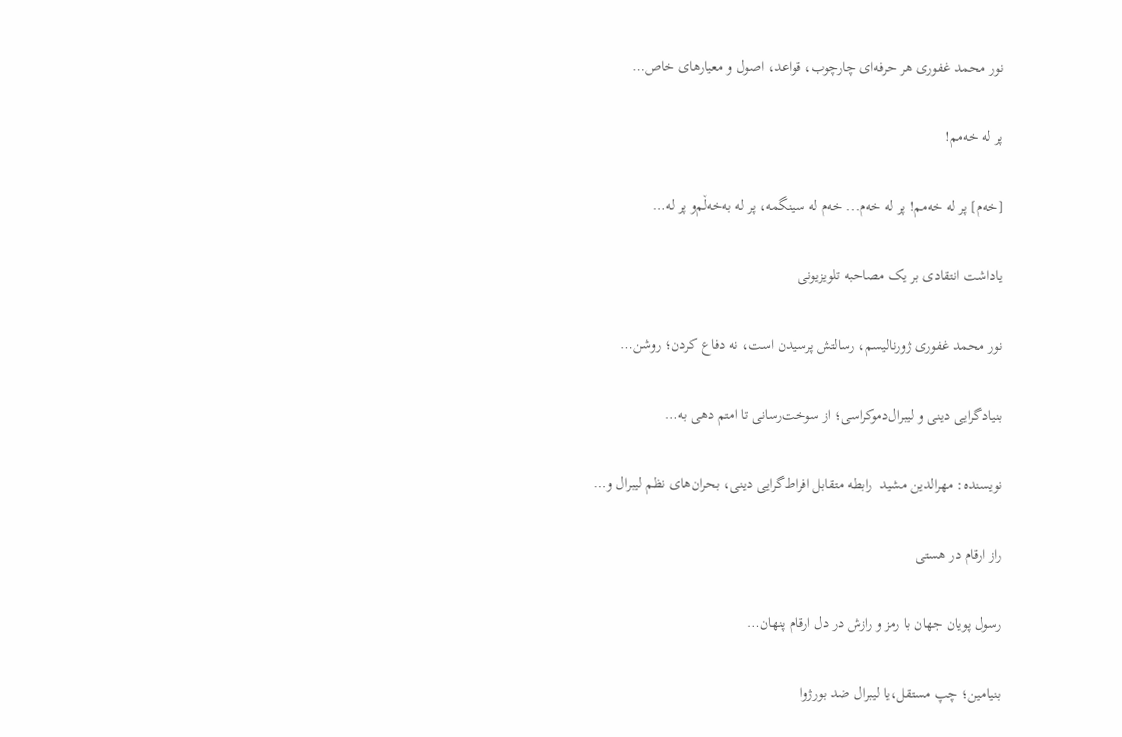نور محمد غفوری هر حرفه‌ای چارچوب، قواعد، اصول و معیارهای خاص…

پر له خەمم!

[خه‌م] پر له خەمم! پر لە خەم... خەم له سینگمە، پر لە بەخەڵم‌و پر لە…

یاداشت انتقادی بر یک مصاحبه تلویزیونی

نور محمد غفوری ژورنالیسم، رسالتش پرسیدن است، نه دفاع کردن؛ روشن…

بنیادگرایی دینی و لیبرال‌دموکراسی؛ از سوخت‌رسانی تا امتم دهی به…

نویسنده: مهرالدین مشید  رابطه متقابل افراط‌گرایی دینی، بحران‌های نظم لیبرال و…

راز ارقام در هستی

رسول پویان جهان با رمز و رازش در دل ارقام پنهان…

بنیامین؛ چپ مستقل،یا لیبرال ضد بورژوا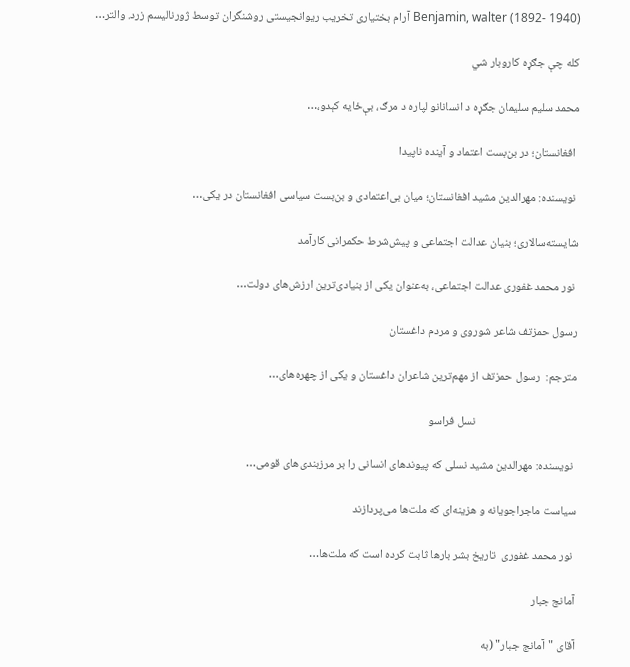Benjamin, walter (1892- 1940) آرام بختیاری تخریب ریوانجیستی روشنگران توسط ژورنالیسم زرد. والتر…

کله چې جګړه کاروبار شي

محمد سليم سليمان جګړه د انسانانو لپاره د مرګ، بې‌ځایه کېدو،…

 افغانستان؛ در بن‌بست اعتماد و آینده ناپیدا

 نویسنده: مهرالدین مشید افغانستان؛ میان بی‌اعتمادی و بن‌بست سیاسی افغانستان در یکی…

شایسته‌سالاری؛ بنیان عدالت اجتماعی و پیش‌شرط حکمرانی کارآمد

 نور محمد غفوری عدالت اجتماعی، به‌عنوان یکی از بنیادی‌ترین ارزش‌های دولت…

رسول حمزتف شاعر شوروی و مردم داغستان

مترجم:  رسول حمزتف از مهم‌ترین شاعران داغستان و یکی از چهره‌های…

                                      نسل فراسو

 نویسنده: مهرالدین مشید نسلی که پیوندهای انسانی را بر مرزبندی‌های قومی…

سیاست ماجراجویانه و هزینه‌ای که ملت‌ها می‌پردازند

 نور محمد غفوری  تاریخ بشر بارها ثابت کرده است که ملت‌ها…

آمانج جبار

آقای "آمانج جبار" (به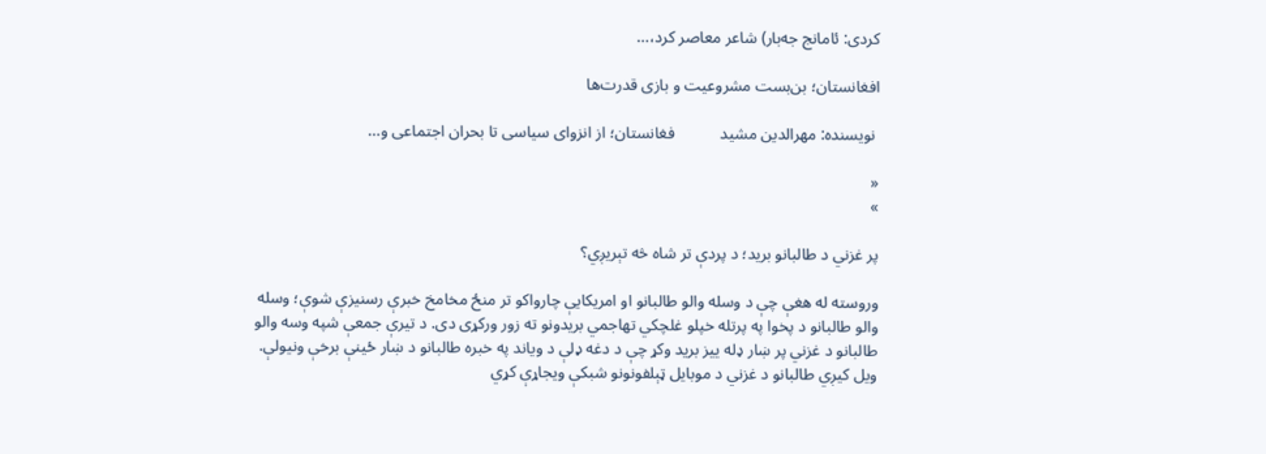کردی: ئامانج جەبار) شاعر معاصر کرد،…

افغانستان؛ بن‌بست مشروعیت و بازی قدرت‌ها

 نویسنده: مهرالدین مشید           فغانستان؛ از انزوای سیاسی تا بحران اجتماعی و…

«
»

پر غزني د طالبانو بريد؛ د پردې تر شاه څه تېريږي؟

وروسته له هغې چې د وسله والو طالبانو او امریکايې چارواکو تر منځ مخامخ خبرې رسنيزې شوې؛ وسله والو طالبانو د پخوا په پرتله خپلو غلچکي تهاجمي بريدونو ته زور ورکړی دی. د تيرې جمعې شپه وسه والو طالبانو د غزني پر ښار ډله ییز بريد وکړ چې د دغه ډلې د ویاند په خبره طالبانو د ښار ځینې برخې ونیولې. ويل کيږي طالبانو د غزني د موبایل ټېلفونونو شبکې ویجاړې کړي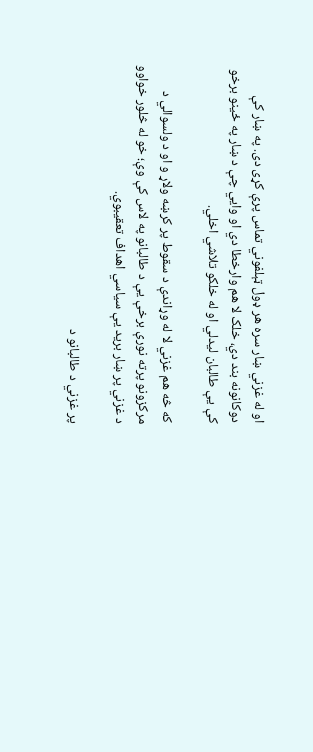او له غزني ښار سره هر ډول ټېلفوني تماس پرې کړی دی. په ښار کې دوکانونه بند دي، خلک لا هم وارخطا دي او وايي چې د ښار په ځینو برخو کې یې طالبان لیدلي او له خلکو تلاشي اخلي.

که څه هم غزني لا له وړاندې د سقوط پر کرښه ولاړ و او د ولسوالي د مرکزونو پرته نورې برخې يې د طالبانو په لاس کې وې؛ خو له څلور خواوو د غزني پر ښار بريد يې سياسي اهداف تعقيبوي.

پر غزني د طالبانو د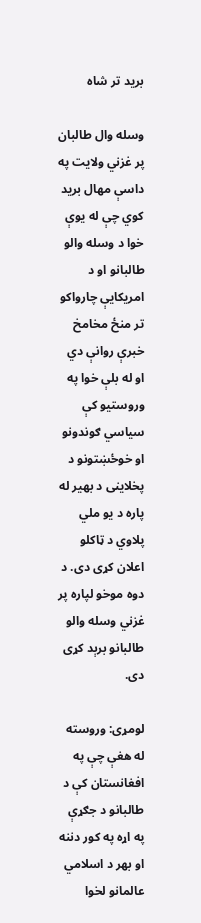بريد تر شاه

وسله وال طالبان پر غزني ولايت په داسې مهال بريد کوي چې له يوې خوا د وسله والو طالبانو او د امریکايې چارواکو تر منځ مخامخ خبرې روانې دي او له بلې خوا په وروستيو کې سیاسي ګوندونو او خوځښتونو د پخلاینی د بهیر له پاره د یو ملي پلاوي د ټاکلو اعلان کړی دی. د دوه موخو لپاره پر غزني وسله والو طالبانو برېد کړی دی.

لومړی: وروسته له هغې چې په افغانستان کې د طالبانو د جګړې په اړه په کور دننه او بهر د اسلامي عالمانو لخوا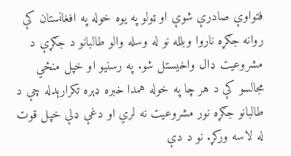فتواوې صادرې شوې او ټولو په يوه خوله په افغانستان کې روانه جګړه ناروا وبلله نو له وسله والو طالبانو د جګړې د مشروعيت ډال واخيستل شو. په رسنيو او خپل منځي مجالسو کې د هر چا په خوله همدا خبره ډېره تکرارېدله چې د طالبانو جګړه نور مشروعيت نه لري او دغې ډ‌لې خپل قوت له لاسه ورکړ. نو د دې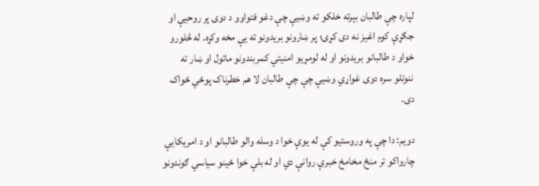لپاره چې طالبان بېرته خلکو ته وښيې چې دغو فتواوو د دوی پر روحيې او جګړې کوم اغيز نه دی کړی؛ پر ښارونو بريدونو ته يې مخه وکړه. له څلورو خواو د طالبانو بريدونو او له لومړیو امنیتي کمربندونو ماتول او ښار ته ننوتلو سره دوی غواړي وښيې چې چې طالبان لا هم خطرناک پوځي ځواک دی.

دویم: دا چې په وروستيو کې له يوې خوا د وسله والو طالبانو او د امریکايې چارواکو تر منځ مخامخ خبرې روانې دي او له بلې خوا ځينو سیاسي ګوندونو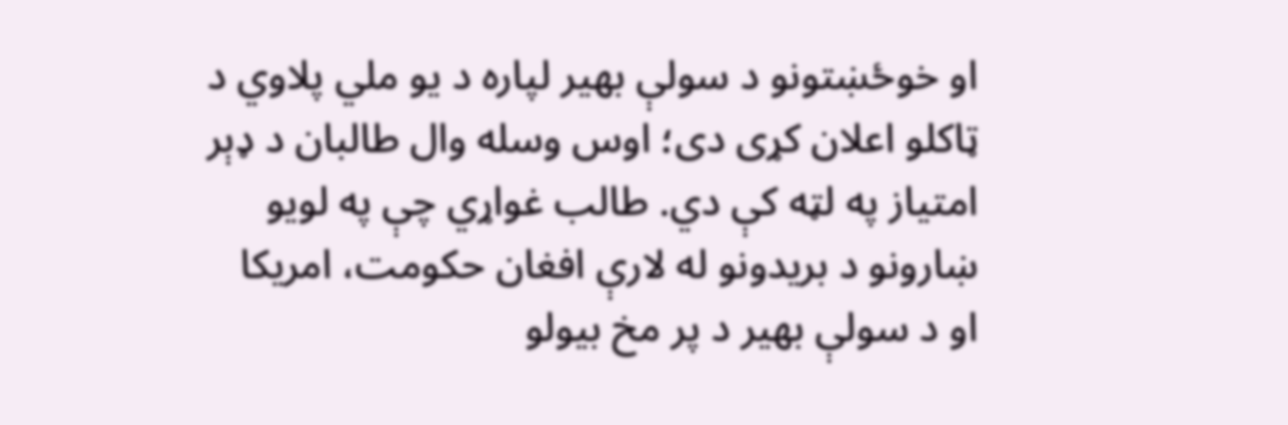او خوځښتونو د سولې بهیر لپاره د یو ملي پلاوي د ټاکلو اعلان کړی دی؛ اوس وسله وال طالبان د ډېر امتياز په لټه کې دي. طالب غواړي چې په لويو ښارونو د بريدونو له لارې افغان حکومت، امريکا او د سولې بهير د پر مخ بيولو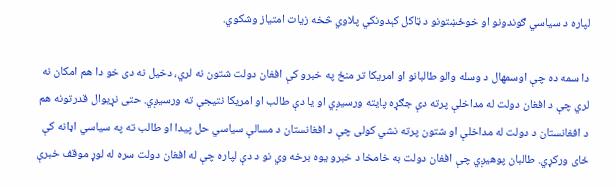لپاره د سياسي ګوندونو او خوځښتونو د ټاکل کېدونکي پلاوي څخه زيات امتياز وشکوي.

دا سمه ده چې اوسمهال د وسله والو طالبانو او امريکا تر منځ په خبرو کې افغان دولت شتون نه لري، دخيل نه دی خو دا هم امکان نه لري چې د افغان دولت له مداخلې پرته دې جګړه پایته ورسيږي او يا دې طالب او امریکا نتيجې ته ورسیږي. حتی نړيوال قدرتونه هم د افغانستان د دولت له مداخلې او شتون پرته نشي کولی چې د افغانستان د مسالې سياسي حل پيدا او طالب ته په سياسي اډانه کې ځای ورکړي. طالبان پوهيږي چې افغان دولت به خامخا د خبرو يوه برخه وي نو د دې لپاره چې له افغان دولت سره له لوړ موقف خبرې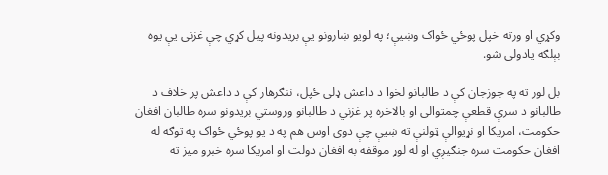وکړي او ورته خپل پوځي ځواک وښيې؛ په لويو ښارونو يې بريدونه پيل کړي چې غزنی يې يوه بېلګه يادولی شو.

بل لور ته په جوزجان کې د طالبانو لخوا د داعش ډلی ځپل، ننګرهار کې د داعش پر خلاف د طالبانو د سرې قطعې چمتوالی او بالاخره پر غزني د طالبانو وروستي بريدونو سره طالبان افغان حکومت، امریکا او نړيوالې ټولنې ته ښيې چې دوی اوس هم په د يو پوځي ځواک په توګه له افغان حکومت سره جنګيږي او له لوړ موقفه به افغان دولت او امریکا سره خبرو ميز ته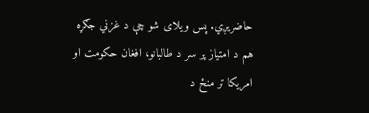حاضريږي. پس ويلای شو چې د غزني جګړه هم د امتياز پر سر د طالبانو، افغان حکومت او امریکا تر منځ د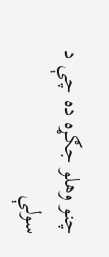چنو وهلو جګړه ده چې د سولې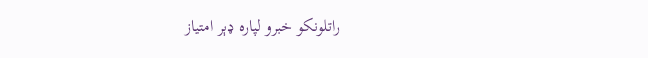راتلونکو خبرو لپاره ډېر امتياز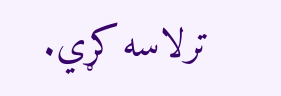ترلاسه کړي.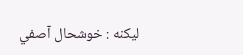لیکنه : خوشحال آصفي